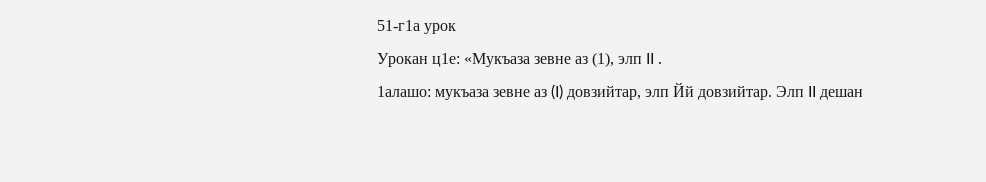51-г1а урок
Урокан ц1е: «Мукъаза зевне аз (1), элп II .
1алашо: мукъаза зевне аз (I) довзийтар, элп Йй довзийтар. Элп II дешан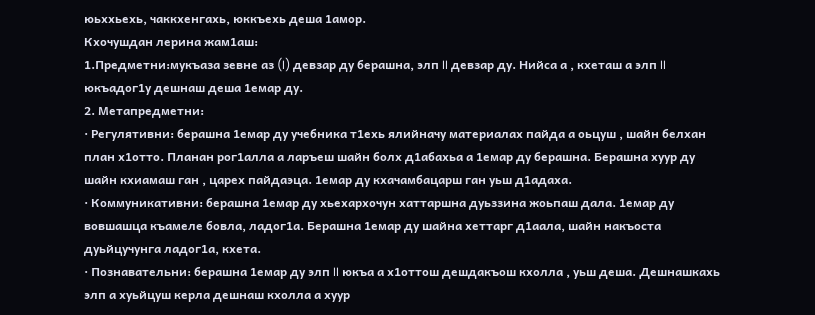юьххьехь, чаккхенгахь, юккъехь деша 1амор.
Кхочушдан лерина жам1аш:
1.Предметни:мукъаза зевне аз (I) девзар ду берашна, элп II девзар ду. Нийса а , кхеташ а элп II юкъадог1у дешнаш деша 1емар ду.
2. Метапредметни:
· Регулятивни: берашна 1емар ду учебника т1ехь ялийначу материалах пайда а оьцуш , шайн белхан план х1отто. Планан рог1алла а ларъеш шайн болх д1абахьа а 1емар ду берашна. Берашна хуур ду шайн кхиамаш ган , царех пайдаэца. 1емар ду кхачамбацарш ган уьш д1адаха.
· Коммуникативни: берашна 1емар ду хьехархочун хаттаршна дуьззина жоьпаш дала. 1емар ду вовшашца къамеле бовла, ладог1а. Берашна 1емар ду шайна хеттарг д1аала, шайн накъоста дуьйцучунга ладог1а, кхета.
· Познавательни: берашна 1емар ду элп II юкъа а х1оттош дешдакъош кхолла , уьш деша. Дешнашкахь элп а хуьйцуш керла дешнаш кхолла а хуур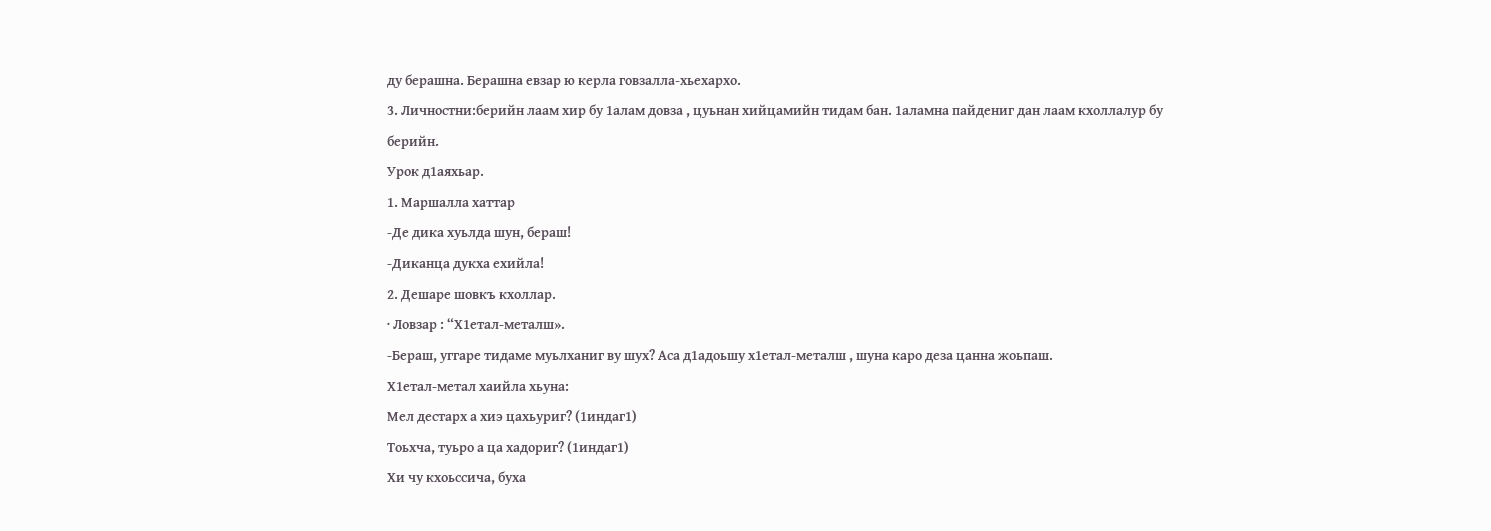ду берашна. Берашна евзар ю керла говзалла-хьехархо.
3. Личностни:берийн лаам хир бу 1алам довза , цуьнан хийцамийн тидам бан. 1аламна пайдениг дан лаам кхоллалур бу берийн.
Урок д1аяхьар.
1. Маршалла хаттар
-Де дика хуьлда шун, бераш!
-Диканца дукха ехийла!
2. Дешаре шовкъ кхоллар.
· Ловзар : “Х1етал-металш».
-Бераш, уггаре тидаме муьлханиг ву шух? Аса д1адоьшу х1етал-металш , шуна каро деза цанна жоьпаш.
Х1етал-метал хаийла хьуна:
Мел дестарх а хиэ цахьуриг? (1индаг1)
Тоьхча, туьро а ца хадориг? (1индаг1)
Хи чу кхоьссича, буха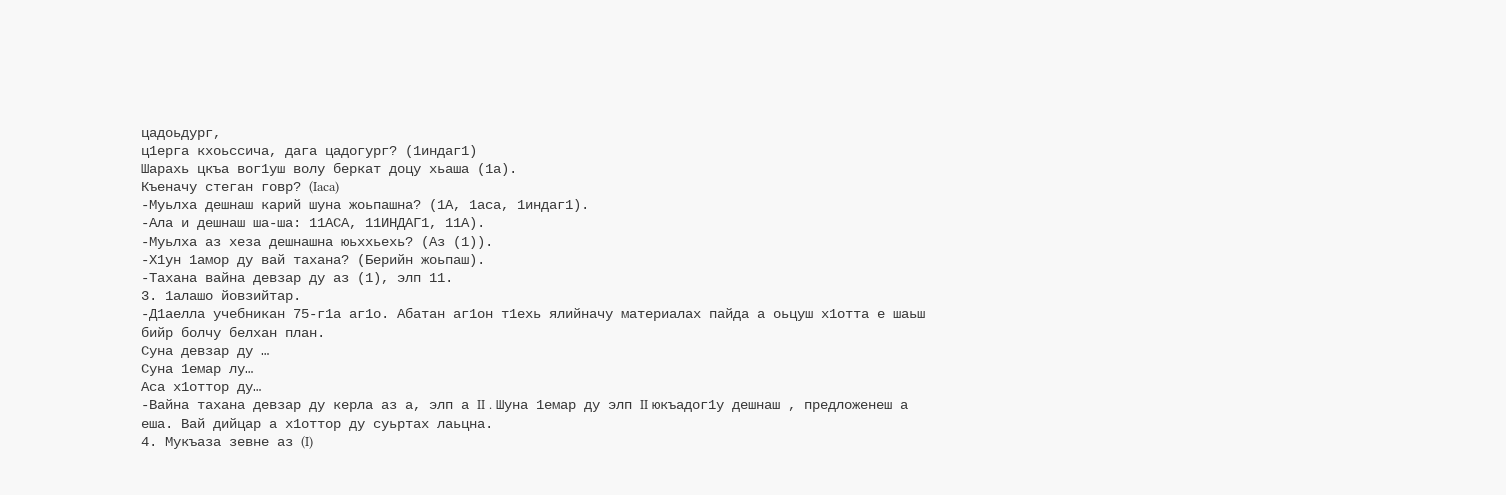цадоьдург,
ц1ерга кхоьссича, дага цадогург? (1индаг1)
Шарахь цкъа вог1уш волу беркат доцу хьаша (1а).
Къеначу стеган говр? (Iaca)
-Муьлха дешнаш карий шуна жоьпашна? (1А, 1аса, 1индаг1).
-Ала и дешнаш ша-ша: 11АСА, 11ИНДАГ1, 11А).
-Муьлха аз хеза дешнашна юьххьехь? (Аз (1)).
-Х1ун 1амор ду вай тахана? (Берийн жоьпаш).
-Тахана вайна девзар ду аз (1), элп 11.
3. 1алашо йовзийтар.
-Д1аелла учебникан 75-г1а аг1о. Абатан аг1он т1ехь ялийначу материалах пайда а оьцуш х1отта е шаьш бийр болчу белхан план.
Суна девзар ду …
Суна 1емар лу…
Аса х1оттор ду…
-Вайна тахана девзар ду керла аз а, элп а II . Шуна 1емар ду элп II юкъадог1у дешнаш , предложенеш а еша. Вай дийцар а х1оттор ду суьртах лаьцна.
4. Мукъаза зевне аз (I)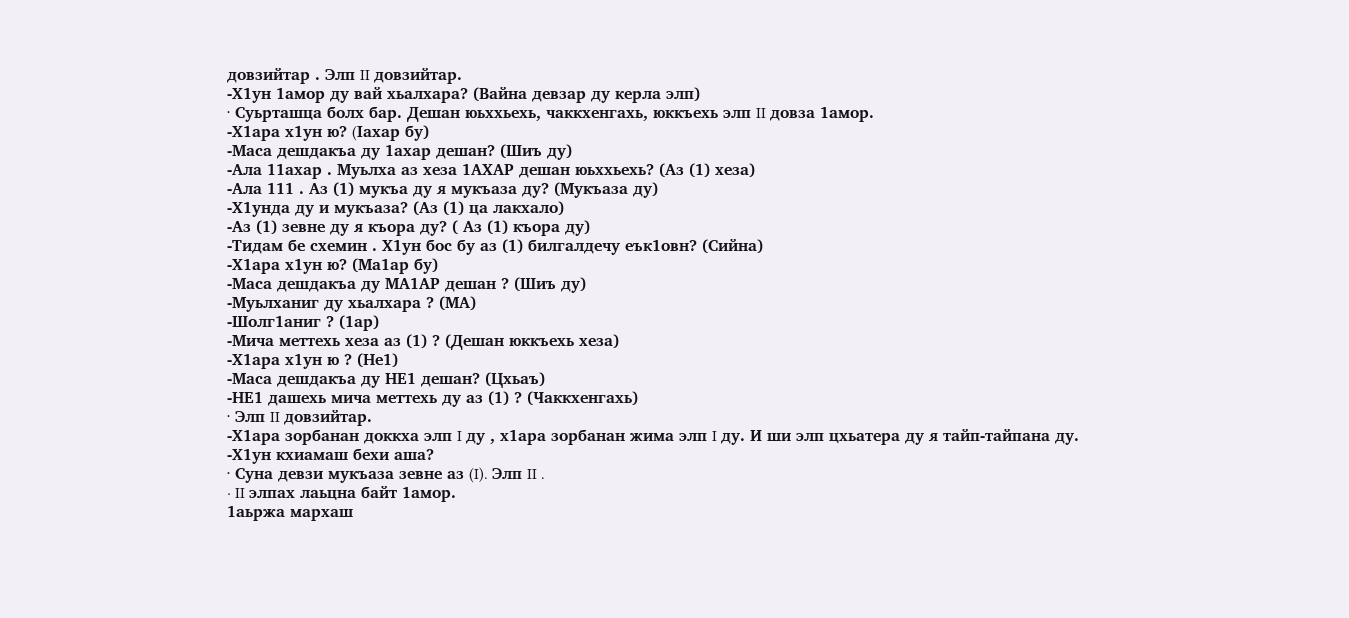довзийтар . Элп II довзийтар.
-Х1ун 1амор ду вай хьалхара? (Вайна девзар ду керла элп)
· Суьрташца болх бар. Дешан юьххьехь, чаккхенгахь, юккъехь элп II довза 1амор.
-Х1ара х1ун ю? (Iахар бу)
-Маса дешдакъа ду 1ахар дешан? (Шиъ ду)
-Ала 11ахар . Муьлха аз хеза 1АХАР дешан юьххьехь? (Аз (1) хеза)
-Ала 111 . Аз (1) мукъа ду я мукъаза ду? (Мукъаза ду)
-Х1унда ду и мукъаза? (Аз (1) ца лакхало)
-Аз (1) зевне ду я къора ду? ( Аз (1) къора ду)
-Тидам бе схемин . Х1ун бос бу аз (1) билгалдечу еък1овн? (Сийна)
-Х1ара х1ун ю? (Ма1ар бу)
-Маса дешдакъа ду МА1АР дешан ? (Шиъ ду)
-Муьлханиг ду хьалхара ? (МА)
-Шолг1аниг ? (1ар)
-Мича меттехь хеза аз (1) ? (Дешан юккъехь хеза)
-Х1ара х1ун ю ? (Не1)
-Маса дешдакъа ду НЕ1 дешан? (Цхьаъ)
-НЕ1 дашехь мича меттехь ду аз (1) ? (Чаккхенгахь)
· Элп II довзийтар.
-Х1ара зорбанан доккха элп I ду , х1ара зорбанан жима элп I ду. И ши элп цхьатера ду я тайп-тайпана ду.
-Х1ун кхиамаш бехи аша?
· Суна девзи мукъаза зевне аз (I). Элп II .
· II элпах лаьцна байт 1амор.
1аьржа мархаш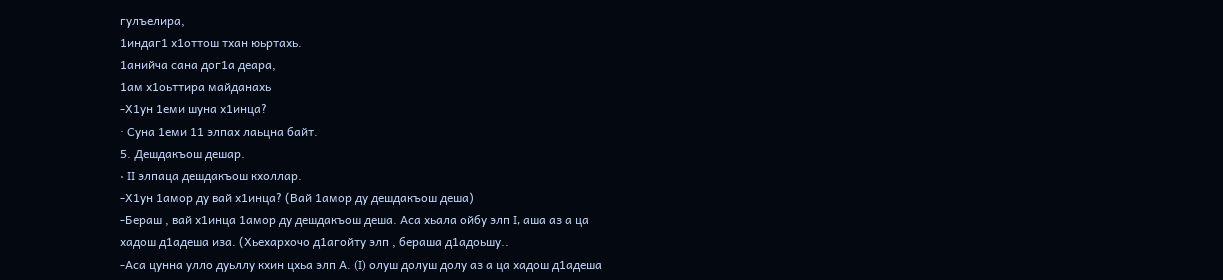гулъелира,
1индаг1 х1оттош тхан юьртахь.
1анийча сана дог1а деара,
1ам х1оьттира майданахь
-Х1ун 1еми шуна х1инца?
· Суна 1еми 11 элпах лаьцна байт.
5. Дешдакъош дешар.
· II элпаца дешдакъош кхоллар.
-Х1ун 1амор ду вай х1инца? (Вай 1амор ду дешдакъош деша)
-Бераш , вай х1инца 1амор ду дешдакъош деша. Аса хьала ойбу элп I, аша аз а ца хадош д1адеша иза. (Хьехархочо д1агойту элп , бераша д1адоьшу..
-Аса цунна улло дуьллу кхин цхьа элп А. (I) олуш долуш долу аз а ца хадош д1адеша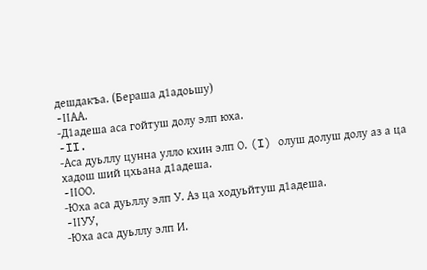дешдакъа. (Бераша д1адоьшу)
-IIАА.
-Д1адеша аса гойтуш долу элп юха.
-II.
-Аса дуьллу цунна улло кхин элп О. (I) олуш долуш долу аз а ца хадош ший цхьана д1адеша.
-IIОО.
-Юха аса дуьллу элп У. Аз ца ходуьйтуш д1адеша.
-IIУУ,
-Юха аса дуьллу элп И.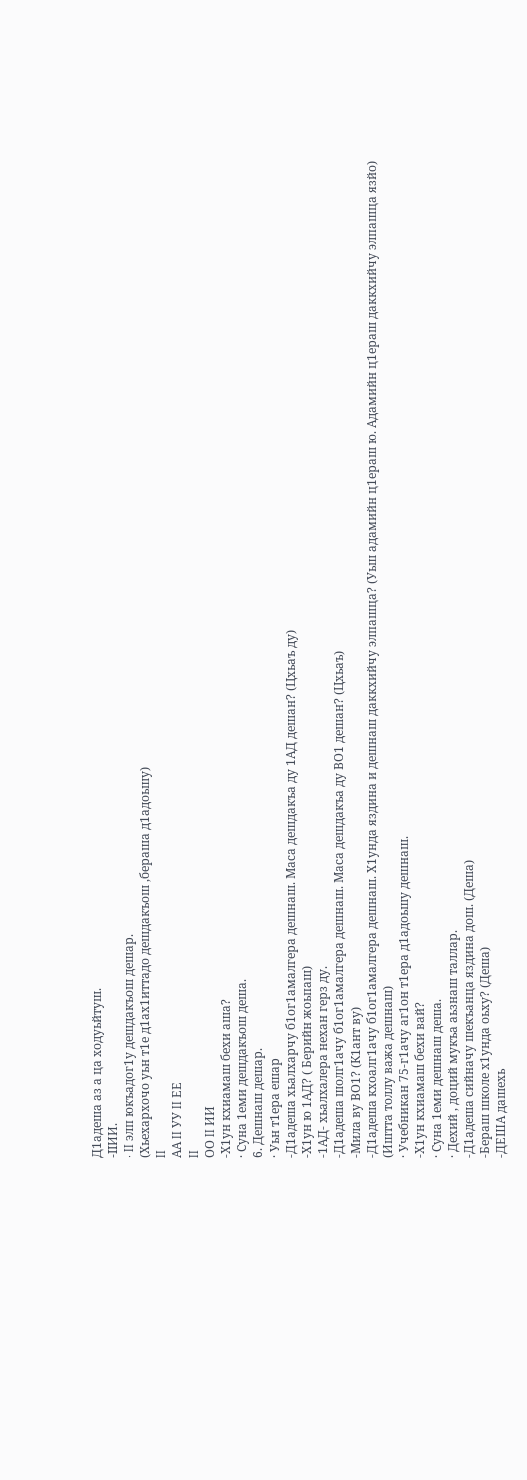Д1адеша аз а ца ходуьйтуш.
-IIИИ.
· II элп юкъадог1у дешдакъош дешар.
(Хьехархочо уьн т1е д1ах1иттадо дешдакъош ,бераша д1адоьшу)
II
АА II УУ II ЕЕ
II
ОО II ИИ
-Х1ун кхиамаш бехи аша?
· Суна 1еми дешдакъош деша.
6. Дешнаш дешар.
· Уьн т1ера ешар
-Д1адеша хьалхарчу б1ог1амалгера дешнаш. Маса дешдакъа ду 1АД дешан? (Цхьаъ ду)
-Х1ун ю 1АД? ( Берийн жоьпаш)
-1АД- хьалхалера нехан герз ду.
-Д1адеша шолг1ачу б1ог1амалгера дешнаш. Маса дешдакъа ду ВО1 дешан? (Цхьаъ)
-Мила ву ВО1? (К1ант ву)
-Д1адеша кхоалг1ачу б1ог1амалгера дешнаш. Х1унда яздина и дешнаш даккхийчу элпашца? (Уьш адамийн ц1ераш ю. Адамийн ц1ераш даккхийчу элпашца язйо)
(Иштта толлу важа дешнаш)
· Учебникан 75-г1ачу аг1он т1ера д1адоьшу дешнаш.
-Х1ун кхиамаш бехи вай?
· Суна 1еми дешнаш деша.
· Дехий , доций мукъа аьзнаш таллар.
-Д1адеша сийначу шекъанца яздина дош. (Деша)
-Бераш школе х1унда оьху? (Деша)
-ДЕША дашехь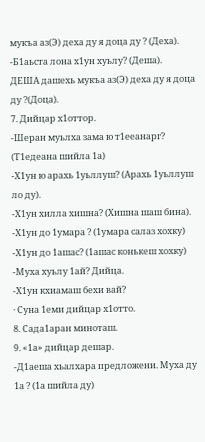мукъа аз(Э) деха ду я доца ду ? (Деха).
-Б1аьста лона х1ун хуьлу? (Деша).
ДЕША дашехь мукъа аз(Э) деха ду я доца ду ?(Доца).
7. Дийцар х1оттор.
-Шеран муьлха зама ю т1ееанарг? (Т1едеана шийла 1а)
-Х1ун ю арахь 1уьллуш? (Арахь 1уьллуш ло ду).
-Х1ун хилла хишна? (Хишна шаш бина).
-Х1ун до 1умара ? (1умара салаз хохку)
-Х1ун до 1ашас? (1ашас конькеш хохку)
-Муха хуьлу 1ай? Дийца.
-Х1ун кхиамаш бехи вай?
· Суна 1еми дийцар х1отто.
8. Сада1аран миноташ.
9. «1а» дийцар дешар.
-Д1аеша хьалхара предложени. Муха ду 1а ? (1а шийла ду)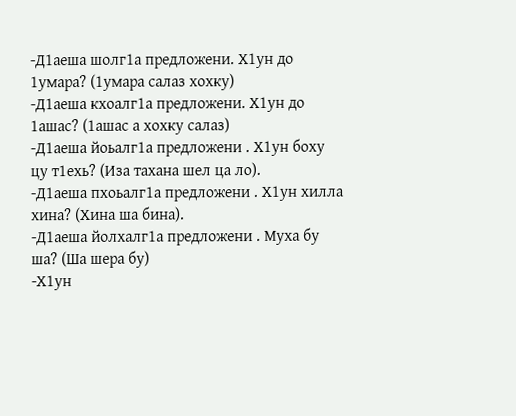-Д1аеша шолг1а предложени. Х1ун до 1умара? (1умара салаз хохку)
-Д1аеша кхоалг1а предложени. Х1ун до 1ашас? (1ашас а хохку салаз)
-Д1аеша йоьалг1а предложени . Х1ун боху цу т1ехь? (Иза тахана шел ца ло).
-Д1аеша пхоьалг1а предложени . Х1ун хилла хина? (Хина ша бина).
-Д1аеша йолхалг1а предложени . Муха бу ша? (Ша шера бу)
-Х1ун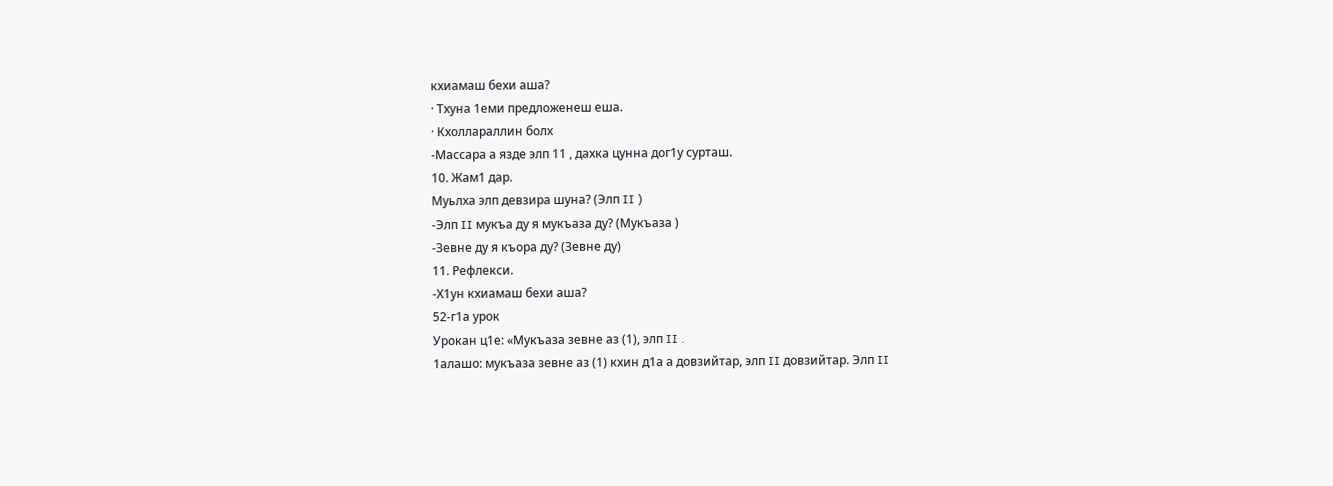кхиамаш бехи аша?
· Тхуна 1еми предложенеш еша.
· Кхоллараллин болх
-Массара а язде элп 11 , дахка цунна дог1у сурташ.
10. Жам1 дар.
Муьлха элп девзира шуна? (Элп II )
-Элп II мукъа ду я мукъаза ду? (Мукъаза )
-Зевне ду я къора ду? (Зевне ду)
11. Рефлекси.
-Х1ун кхиамаш бехи аша?
52-г1а урок
Урокан ц1е: «Мукъаза зевне аз (1), элп II .
1алашо: мукъаза зевне аз (1) кхин д1а а довзийтар, элп II довзийтар. Элп II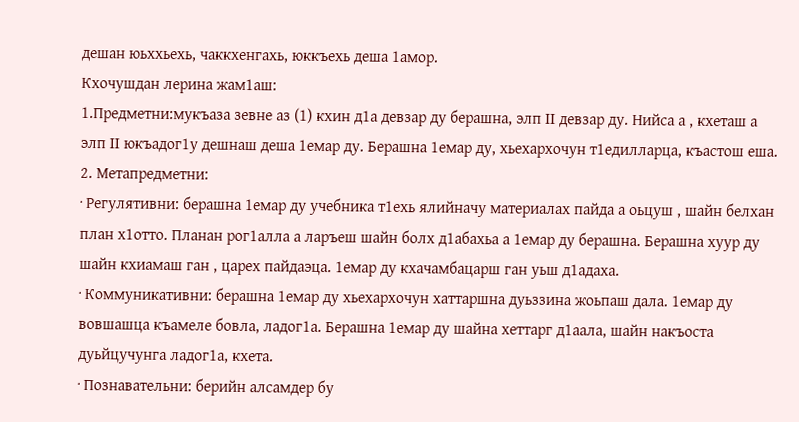дешан юьххьехь, чаккхенгахь, юккъехь деша 1амор.
Кхочушдан лерина жам1аш:
1.Предметни:мукъаза зевне аз (1) кхин д1а девзар ду берашна, элп II девзар ду. Нийса а , кхеташ а элп II юкъадог1у дешнаш деша 1емар ду. Берашна 1емар ду, хьехархочун т1едилларца, къастош еша.
2. Метапредметни:
· Регулятивни: берашна 1емар ду учебника т1ехь ялийначу материалах пайда а оьцуш , шайн белхан план х1отто. Планан рог1алла а ларъеш шайн болх д1абахьа а 1емар ду берашна. Берашна хуур ду шайн кхиамаш ган , царех пайдаэца. 1емар ду кхачамбацарш ган уьш д1адаха.
· Коммуникативни: берашна 1емар ду хьехархочун хаттаршна дуьззина жоьпаш дала. 1емар ду вовшашца къамеле бовла, ладог1а. Берашна 1емар ду шайна хеттарг д1аала, шайн накъоста дуьйцучунга ладог1а, кхета.
· Познавательни: берийн алсамдер бу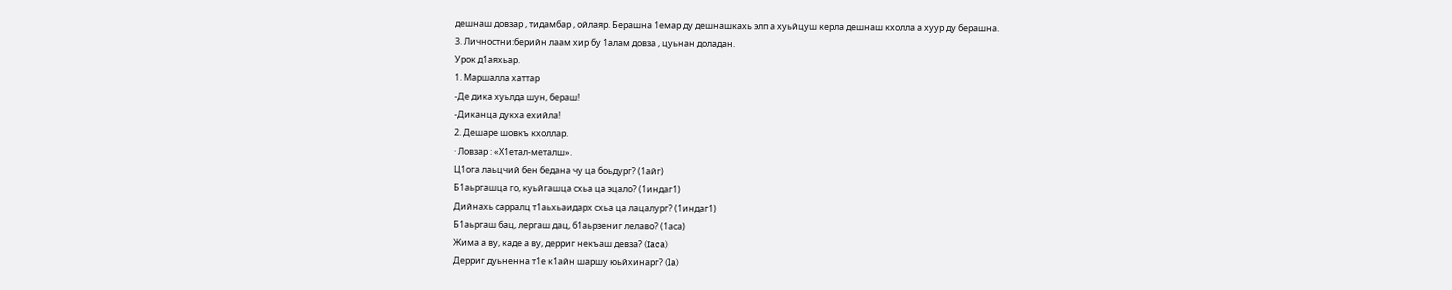дешнаш довзар , тидамбар , ойлаяр. Берашна 1емар ду дешнашкахь элп а хуьйцуш керла дешнаш кхолла а хуур ду берашна.
3. Личностни:берийн лаам хир бу 1алам довза , цуьнан доладан.
Урок д1аяхьар.
1. Маршалла хаттар
-Де дика хуьлда шун, бераш!
-Диканца дукха ехийла!
2. Дешаре шовкъ кхоллар.
· Ловзар : «Х1етал-металш».
Ц1ога лаьцчий бен бедана чу ца боьдург? (1айг)
Б1аьргашца го, куьйгашца схьа ца эцало? (1индаг1)
Дийнахь сарралц т1аьхьаидарх схьа ца лацалург? (1индаг1)
Б1аьргаш бац, лергаш дац, б1аьрзениг лелаво? (1аса)
Жима а ву, каде а ву, дерриг некъаш девза? (Iaca)
Дерриг дуьненна т1е к1айн шаршу юьйхинарг? (la)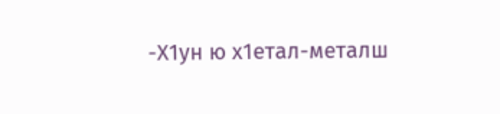-Х1ун ю х1етал-металш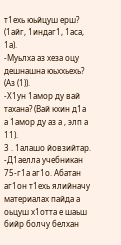т1ехь юьйцуш ерш? (1айг, 1индаг1, 1аса, 1а).
-Муьлха аз хеза оцу дешнашна юьххьехь? (Аз (1)).
-Х1ун 1амор ду вай тахана? (Вай кхин д1а а 1амор ду аз а , элп а 11).
3 . 1алашо йовзийтар.
-Д1аелла учебникан 75-г1а аг1о. Абатан аг1он т1ехь ялийначу материалах пайда а оьцуш х1отта е шаьш бийр болчу белхан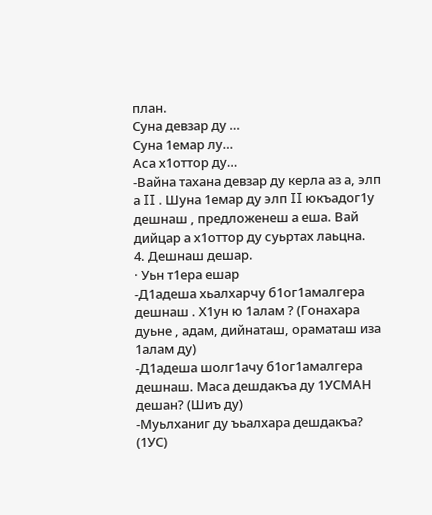план.
Суна девзар ду …
Суна 1емар лу…
Аса х1оттор ду…
-Вайна тахана девзар ду керла аз а, элп а II . Шуна 1емар ду элп II юкъадог1у дешнаш , предложенеш а еша. Вай дийцар а х1оттор ду суьртах лаьцна.
4. Дешнаш дешар.
· Уьн т1ера ешар
-Д1адеша хьалхарчу б1ог1амалгера дешнаш . Х1ун ю 1алам ? (Гонахара дуьне , адам, дийнаташ, ораматаш иза 1алам ду)
-Д1адеша шолг1ачу б1ог1амалгера дешнаш. Маса дешдакъа ду 1УСМАН дешан? (Шиъ ду)
-Муьлханиг ду ъьалхара дешдакъа? (1УС)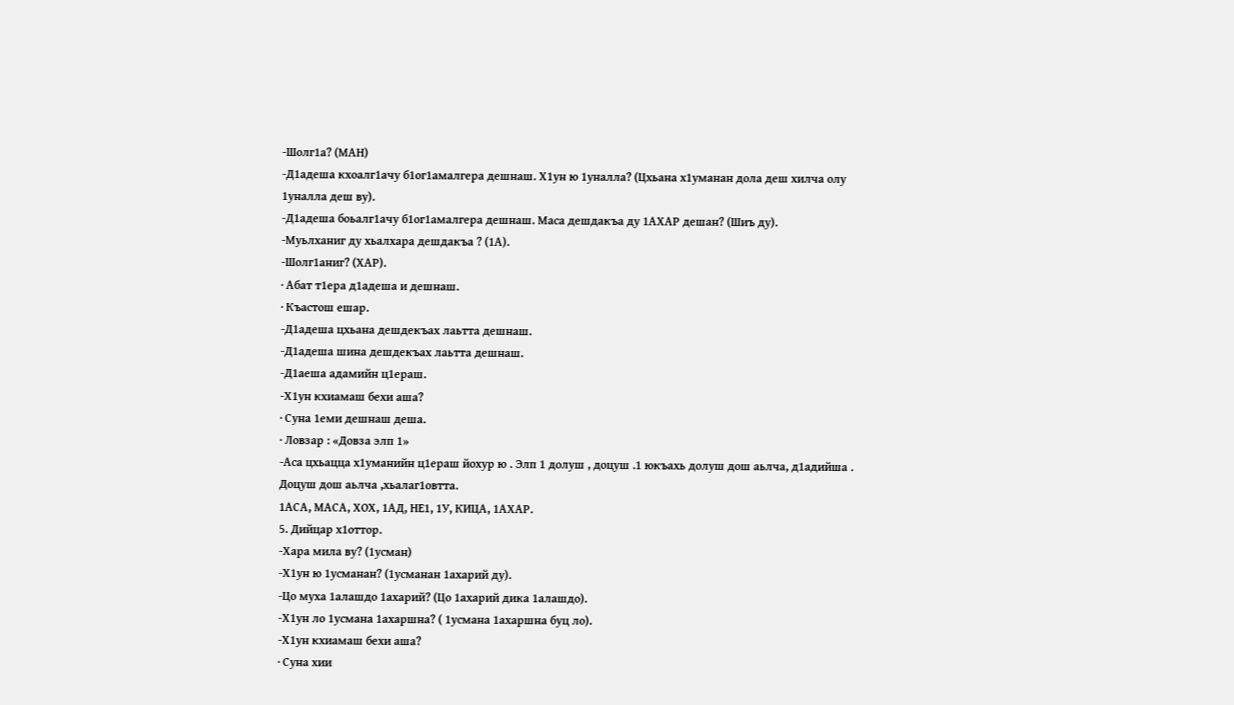-Шолг1а? (МАН)
-Д1адеша кхоалг1ачу б1ог1амалгера дешнаш. Х1ун ю 1уналла? (Цхьана х1уманан дола деш хилча олу 1уналла деш ву).
-Д1адеша боьалг1ачу б1ог1амалгера дешнаш. Маса дешдакъа ду 1АХАР дешан? (Шиъ ду).
-Муьлханиг ду хьалхара дешдакъа ? (1А).
-Шолг1аниг? (ХАР).
· Абат т1ера д1адеша и дешнаш.
· Къастош ешар.
-Д1адеша цхьана дешдекъах лаьтта дешнаш.
-Д1адеша шина дешдекъах лаьтта дешнаш.
-Д1аеша адамийн ц1ераш.
-Х1ун кхиамаш бехи аша?
· Суна 1еми дешнаш деша.
· Ловзар : «Довза элп 1»
-Аса цхьацца х1уманийн ц1ераш йохур ю . Элп 1 долуш , доцуш .1 юкъахь долуш дош аьлча, д1адийша . Доцуш дош аьлча ,хьалаг1овтта.
1АСА, МАСА, ХОХ, 1АД, НЕ1, 1У, КИЦА, 1АХАР.
5. Дийцар х1оттор.
-Хара мила ву? (1усман)
-Х1ун ю 1усманан? (1усманан 1ахарий ду).
-Цо муха 1алашдо 1ахарий? (Цо 1ахарий дика 1алашдо).
-Х1ун ло 1усмана 1ахаршна? ( 1усмана 1ахаршна буц ло).
-Х1ун кхиамаш бехи аша?
· Суна хии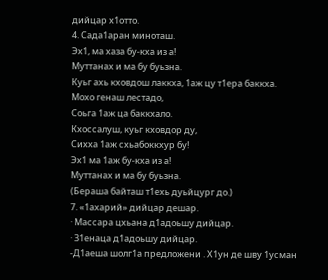дийцар х1отто.
4. Сада1аран миноташ.
Эх1, ма хаза бу-кха из а!
Муттанах и ма бу буьзна.
Куьг ахь кховдош лаккха, 1аж цу т1ера баккха.
Мохо генаш лестадо,
Соьга 1аж ца баккхало.
Кхоссалуш, куьг кховдор ду,
Сихха 1аж схьабоккхур бу!
Эх1 ма 1аж бу-кха из а!
Муттанах и ма бу буьзна.
(Бераша байташ т1ехь дуьйцург до.)
7. «1ахарий» дийцар дешар.
· Массара цхьана д1адоьшу дийцар.
· З1енаца д1адоьшу дийцар.
-Д1аеша шолг1а предложени . Х1ун де шву 1усман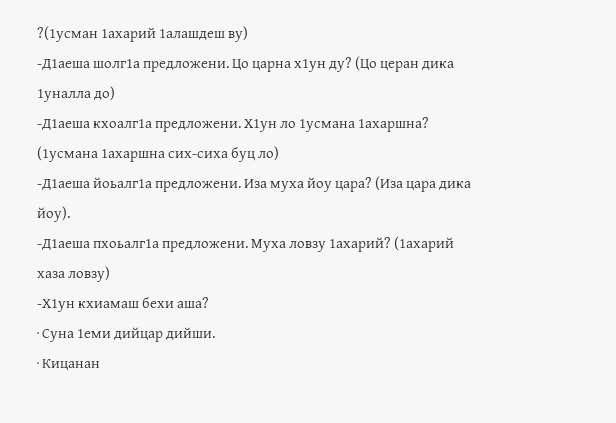?(1усман 1ахарий 1алашдеш ву)
-Д1аеша шолг1а предложени. Цо царна х1ун ду? (Цо церан дика 1уналла до)
-Д1аеша кхоалг1а предложени. Х1ун ло 1усмана 1ахаршна? (1усмана 1ахаршна сих-сиха буц ло)
-Д1аеша йоьалг1а предложени. Иза муха йоу цара? (Иза цара дика йоу).
-Д1аеша пхоьалг1а предложени. Муха ловзу 1ахарий? (1ахарий хаза ловзу)
-Х1ун кхиамаш бехи аша?
· Суна 1еми дийцар дийши.
· Кицанан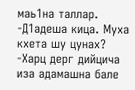маь1на таллар.
-Д1адеша кица. Муха кхета шу цунах?
-Харц дерг дийцича иза адамашна бале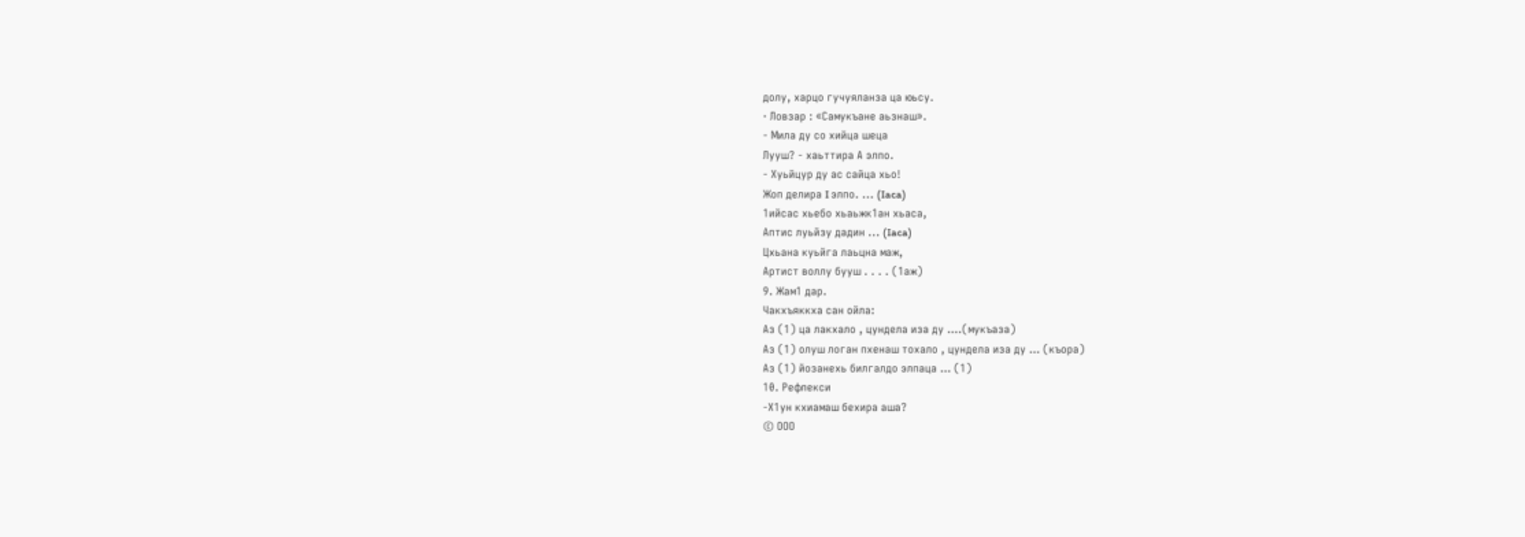долу, харцо гучуяланза ца юьсу.
· Ловзар : «Самукъане аьзнаш».
- Мила ду со хийца шеца
Лууш? - хаьттира А элпо.
- Хуьйцур ду ас сайца хьо!
Жоп делира I элпо. ... (Iaca)
1ийсас хьебо хьаьжк1ан хьаса,
Аптис луьйзу дадин ... (Iaca)
Цхьана куьйга лаьцна маж,
Артист воллу бууш . . . . (1аж)
9. Жам1 дар.
Чакхъяккха сан ойла:
Аз (1) ца лакхало , цундела иза ду ….(мукъаза)
Аз (1) олуш логан пхенаш тохало , цундела иза ду … (къора)
Аз (1) йозанехь билгалдо элпаца … (1)
10. Рефлекси
-Х1ун кхиамаш бехира аша?
© ООО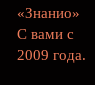«Знанио»
С вами с 2009 года.